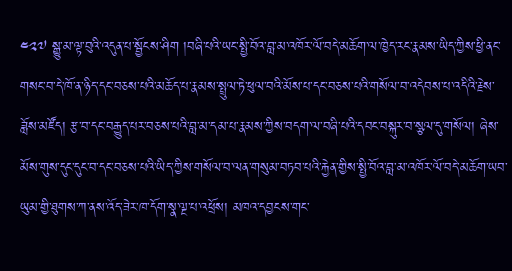༤༢༧ སྒྱུ་མ་ལྟ་བུའི་འདུན་པ་སྦྱོངས་ཤིག །བཞི་པའི་ཡང་སྤྱི་བོའ་བླ་མ་འཁོར་ལོ་བདེ་མཆོག་ལ་ཁྱེད་རང་རྣམས་ཡིད་ཀྱིས་ཕྱི་ནང་གསང་བ་དེ་ཁོ་ན་ཉིད་དང་བཅས་པའི་མཆོད་པ་རྣམས་སྤྲུལ་ཏེ་ཕུལ་བའི་མོས་པ་དང་བཅས་པའི་གསོལ་བ་འདེབས་པ་འདིའི་རྗེས་ཟློས་མཛོད། རྩ་བ་དང་བརྒྱུད་པར་བཅས་པའི་བླ་མ་དམ་པ་རྣམས་ཀྱིས་བདག་ལ་བཞི་པའི་དབང་བསྐུར་བ་སྩལ་དུ་གསོལ། ཞེས་མོས་གུས་དུང་དུང་བ་དང་བཅས་པའི་ཡིད་ཀྱིས་གསོལ་བ་ལན་གསུམ་བཏབ་པའི་རྐྱེན་གྱིས་སྤྱི་བོའ་བླ་མ་འཁོར་ལོ་བདེ་མཆོག་ཡབ་ཡུམ་གྱི་ཐུགས་ཀ་ནས་འོད་ཟེར་ཁ་དོག་སྣ་ལྔ་པ་འཕྲོས། མཁའ་དབྱངས་གང་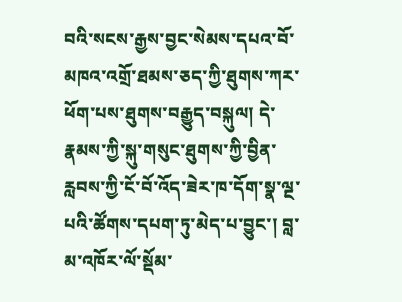བའི་སངས་རྒྱས་བྱང་སེམས་དཔའ་བོ་མཁའ་འགྲོ་ཐམས་ཅད་ཀྱི་ཐུགས་ཀར་ཕོག་པས་ཐུགས་བརྒྱུད་བསྐུལ། དེ་རྣམས་ཀྱི་སྐུ་གསུང་ཐུགས་ཀྱི་བྱིན་རླབས་ཀྱི་ངོ་བོ་འོད་ཟེར་ཁ་དོག་སྣ་ལྔ་པའི་ཚོགས་དཔག་ཏུ་མེད་པ་བྱུང་། བླ་མ་འཁོར་ལོ་སྡོམ་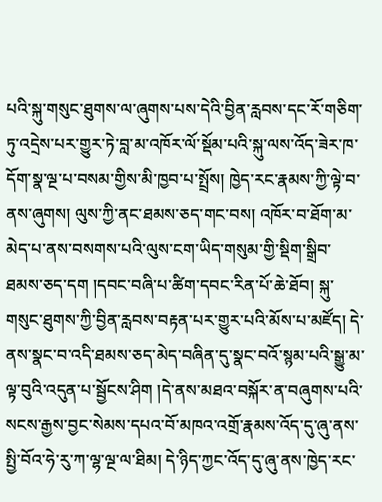པའི་སྐུ་གསུང་ཐུགས་ལ་ཞུགས་པས་དེའི་བྱིན་རླབས་དང་རོ་གཅིག་ཏུ་འདྲེས་པར་གྱུར་ཏེ་བླ་མ་འཁོར་ལོ་སྡོམ་པའི་སྐུ་ལས་འོད་ཟེར་ཁ་དོག་སྣ་ལྔ་པ་བསམ་གྱིས་མི་ཁྱབ་པ་སྤྲོས། ཁྱེད་རང་རྣམས་ཀྱི་ལྟེ་བ་ནས་ཞུགས། ལུས་ཀྱི་ནང་ཐམས་ཅད་གང་བས། འཁོར་བ་ཐོག་མ་མེད་པ་ནས་བསགས་པའི་ལུས་ངག་ཡིད་གསུམ་གྱི་སྡིག་སྒྲིབ་ཐམས་ཅད་དག །དབང་བཞི་པ་ཚིག་དབང་རིན་པོ་ཆེ་ཐོབ། སྐུ་གསུང་ཐུགས་ཀྱི་བྱིན་རླབས་བརྟན་པར་གྱུར་པའི་མོས་པ་མཛོད། དེ་ནས་སྣང་བ་འདི་ཐམས་ཅད་མེད་བཞིན་དུ་སྣང་བའོ་སྙམ་པའི་སྒྱུ་མ་ལྟ་བུའི་འདུན་པ་སྦྱོངས་ཤིག །དེ་ནས་མཐའ་བསྐོར་ན་བཞུགས་པའི་སངས་རྒྱས་བྱང་སེམས་དཔའ་བོ་མཁའ་འགྲོ་རྣམས་འོད་དུ་ཞུ་ནས་སྤྱི་བོའ་ཧེ་རུ་ཀ་ལྷ་ལྔ་ལ་ཐིམ། དེ་ཉིད་ཀྱང་འོད་དུ་ཞུ་ནས་ཁྱེད་རང་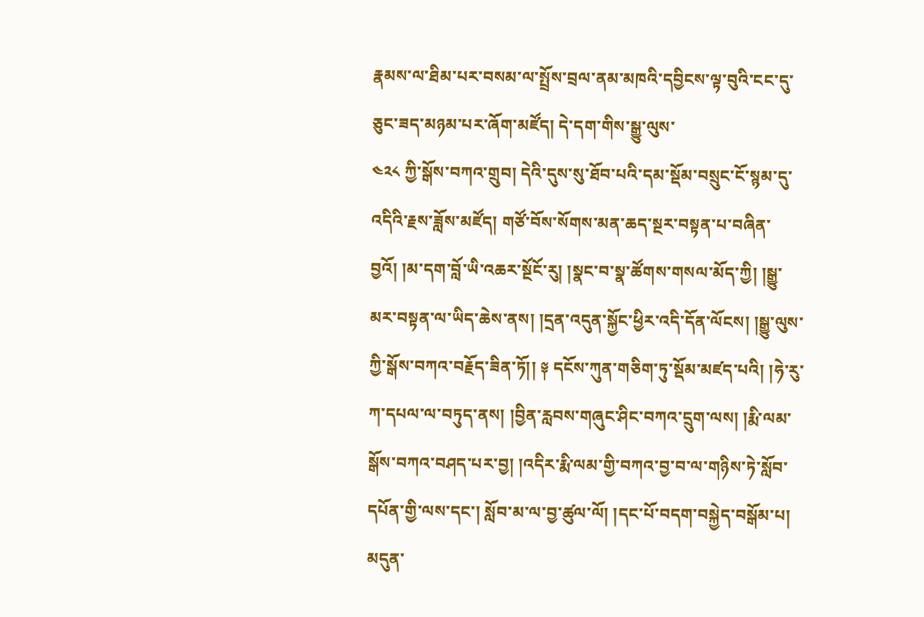རྣམས་ལ་ཐིམ་པར་བསམ་ལ་སྤྲོས་བྲལ་ནམ་མཁའི་དབྱིངས་ལྟ་བུའི་ངང་དུ་ཅུང་ཟད་མཉམ་པར་ཞོག་མཛོད། དེ་དག་གིས་སྒྱུ་ལུས་
༤༢༨ ཀྱི་སྒོས་བཀའ་གྲུབ། དེའི་དུས་སུ་ཐོབ་པའི་དམ་སྡོམ་བསྲུང་ངོ་སྙམ་དུ་འདིའི་རྗས་ཟློས་མཛོད། གཙོ་བོས་སོགས་མན་ཆད་སྔར་བསྟན་པ་བཞིན་བྱའོ། །མ་དག་བློ་ཡི་འཆར་སྔོངོ་རུ། །སྣང་བ་སྣ་ཚོགས་གསལ་མོད་ཀྱི། །སྒྱུ་མར་བསྟན་ལ་ཡིད་ཆེས་ནས། །དྲན་འདུན་སྐྱོང་ཕྱིར་འདི་དོན་ལོངས། །སྒྱུ་ལུས་ཀྱི་སྒོས་བཀའ་བརྗོད་ཟིན་ཏོ།། ༈ དངོས་ཀུན་གཅིག་ཏུ་སྡོམ་མཛད་པའི། །ཧེ་རུ་ཀ་དཔལ་ལ་བཏུད་ནས། །བྱིན་རླབས་གཞུང་ཤིང་བཀའ་དྲུག་ལས། །རྨི་ལམ་སྒོས་བཀའ་བཤད་པར་བྱ། །འདིར་རྨི་ལམ་གྱི་བཀའ་བྱ་བ་ལ་གཉིས་ཏེ་སློབ་དཔོན་གྱི་ལས་དང་། སློབ་མ་ལ་བྱ་ཚུལ་ལོ། །དང་པོ་བདག་བསྐྱེད་བསྒོམ་པ། མདུན་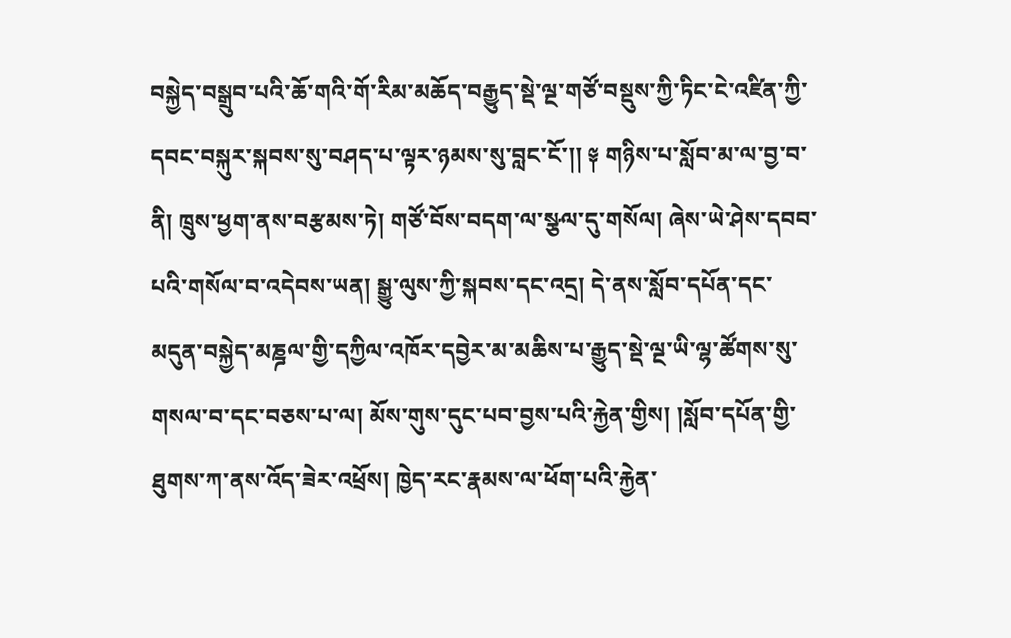བསྐྱེད་བསྒྲུབ་པའི་ཆོ་གའི་གོ་རིམ་མཆོད་བརྒྱུད་སྡེ་ལྔ་གཙོ་བསྡུས་ཀྱི་ཏིང་ངེ་འཛིན་ཀྱི་དབང་བསྐུར་སྐབས་སུ་བཤད་པ་ལྟར་ཉམས་སུ་བླང་ངོ་།། ༈ གཉིས་པ་སློབ་མ་ལ་བྱ་བ་ནི། ཁྲུས་ཕྱག་ནས་བརྩམས་ཏེ། གཙོ་བོས་བདག་ལ་སྩལ་དུ་གསོལ། ཞེས་ཡེ་ཤེས་དབབ་པའི་གསོལ་བ་འདེབས་ཡན། སྒྱུ་ལུས་ཀྱི་སྐབས་དང་འདྲ། དེ་ནས་སློབ་དཔོན་དང་མདུན་བསྐྱེད་མཎྜལ་གྱི་དཀྱིལ་འཁོར་དབྱེར་མ་མཆིས་པ་རྒྱུད་སྡེ་ལྔ་ཡི་ལྷ་ཚོགས་སུ་གསལ་བ་དང་བཅས་པ་ལ། མོས་གུས་དུང་པབ་བྱས་པའི་རྐྱེན་གྱིས། །སློབ་དཔོན་གྱི་ཐུགས་ཀ་ནས་འོད་ཟེར་འཕྲོས། ཁྱེད་རང་རྣམས་ལ་ཕོག་པའི་རྐྱེན་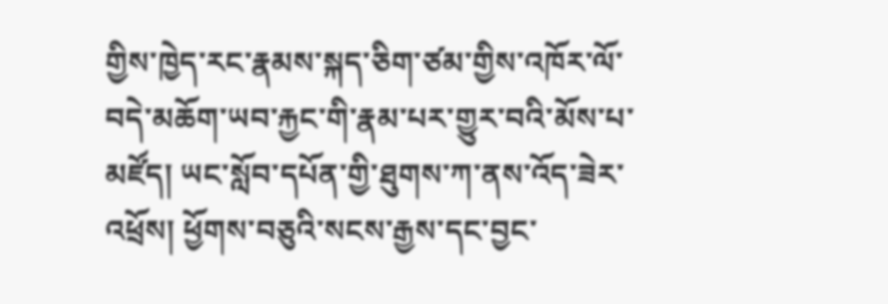གྱིས་ཁྱེད་རང་རྣམས་སྐད་ཅིག་ཙམ་གྱིས་འཁོར་ལོ་བདེ་མཆོག་ཡབ་རྐྱང་གི་རྣམ་པར་གྱུར་བའི་མོས་པ་མཛོད། ཡང་སློབ་དཔོན་གྱི་ཐུགས་ཀ་ནས་འོད་ཟེར་འཕྲོས། ཕྱོགས་བཅུའི་སངས་རྒྱས་དང་བྱང་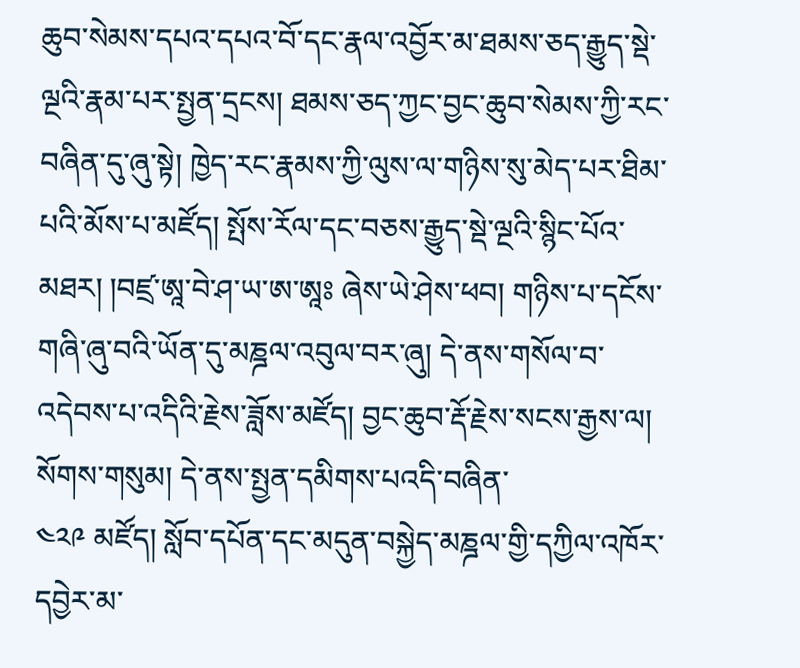ཆུབ་སེམས་དཔའ་དཔའ་བོ་དང་རྣལ་འབྱོར་མ་ཐམས་ཅད་རྒྱུད་སྡེ་ལྔའི་རྣམ་པར་སྤྱན་དྲངས། ཐམས་ཅད་ཀྱང་བྱང་ཆུབ་སེམས་ཀྱི་རང་བཞིན་དུ་ཞུ་སྟེ། ཁྱེད་རང་རྣམས་ཀྱི་ལུས་ལ་གཉིས་སུ་མེད་པར་ཐིམ་པའི་མོས་པ་མཛོད། སྤོས་རོལ་དང་བཅས་རྒྱུད་སྡེ་ལྔའི་སྙིང་པོའ་མཐར། །བཛྲ་ཨཱ་བེ་ཤ་ཡ་ཨ་ཨཱཿ ཞེས་ཡེ་ཤེས་ཕབ། གཉིས་པ་དངོས་གཞི་ཞུ་བའི་ཡོན་དུ་མཎྜལ་འབུལ་བར་ཞུ། དེ་ནས་གསོལ་བ་འདེབས་པ་འདིའི་རྗེས་ཟློས་མཛོད། བྱང་ཆུབ་རྡོ་རྗེས་སངས་རྒྱས་ལ། སོགས་གསུམ། དེ་ནས་སྤྱན་དམིགས་པའདི་བཞིན་
༤༢༩ མཛོད། སློབ་དཔོན་དང་མདུན་བསྐྱེད་མཎྜལ་གྱི་དཀྱིལ་འཁོར་དབྱེར་མ་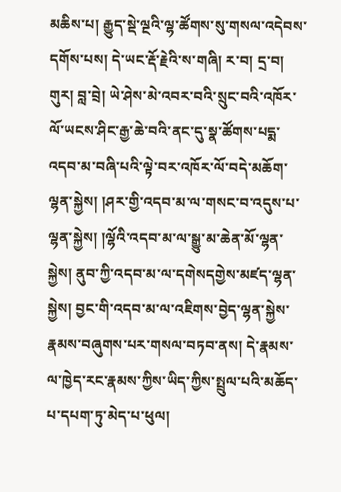མཆིས་པ། རྒྱུད་སྡེ་ལྔའི་ལྷ་ཚོགས་སུ་གསལ་འདེབས་དགོས་པས། དེ་ཡང་རྡོ་རྗེའི་ས་གཞི། ར་བ། དྲ་བ། གུར། བླ་བྲེ། ཡེ་ཤེས་མེ་འབར་བའི་སྲུང་བའི་འཁོར་ལོ་ཡངས་ཤིང་རྒྱ་ཆེ་བའི་ནང་དུ་སྣ་ཚོགས་པདྨ་འདབ་མ་བཞི་པའི་ལྟེ་བར་འཁོར་ལོ་བདེ་མཆོག་ལྷན་སྐྱེས། །ཤར་གྱི་འདབ་མ་ལ་གསང་བ་འདུས་པ་ལྷན་སྐྱེས། །ལྷོའི་འདབ་མ་ལ་སྒྱུ་མ་ཆེན་མོ་ལྷན་སྐྱེས། ནུབ་ཀྱི་འདབ་མ་ལ་དགེསདགྱེས་མཛད་ལྷན་སྐྱེས། བྱང་གི་འདབ་མ་ལ་འཇིགས་བྱེད་ལྷན་སྐྱེས་རྣམས་བཞུགས་པར་གསལ་བཏབ་ནས། དེ་རྣམས་ལ་ཁྱེད་རང་རྣམས་ཀྱིས་ཡིད་ཀྱིས་སྤྲུལ་པའི་མཆོད་པ་དཔག་ཏུ་མེད་པ་ཕུལ།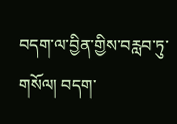བདག་ལ་བྱིན་གྱིས་བརླབ་ཏུ་གསོལ། བདག་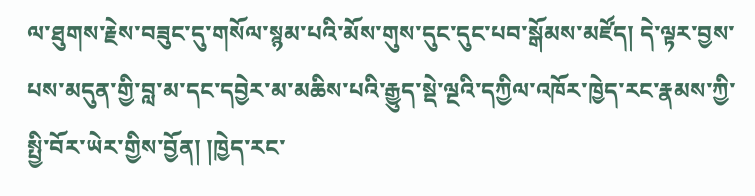ལ་ཐུགས་རྗེས་བཟུང་དུ་གསོལ་སྙམ་པའི་མོས་གུས་དུང་དུང་པབ་སྒོམས་མཛོད། དེ་ལྟར་བྱས་པས་མདུན་གྱི་བླ་མ་དང་དབྱེར་མ་མཆིས་པའི་རྒྱུད་སྡེ་ལྔའི་དཀྱིལ་འཁོར་ཁྱེད་རང་རྣམས་ཀྱི་སྤྱི་བོར་ཡེར་གྱིས་བྱོན། །ཁྱེད་རང་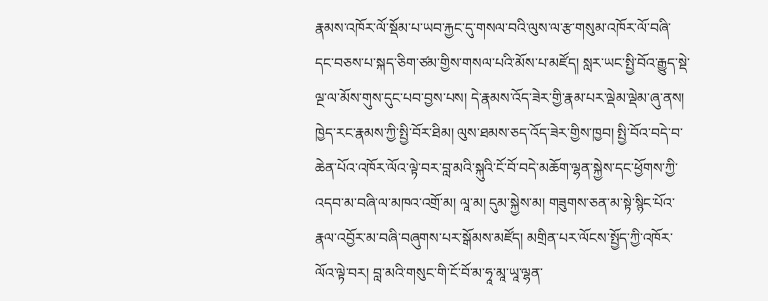རྣམས་འཁོར་ལོ་སྡོམ་པ་ཡབ་རྐྱང་དུ་གསལ་བའི་ལུས་ལ་རྩ་གསུམ་འཁོར་ལོ་བཞི་དང་བཅས་པ་སྐད་ཅིག་ཙམ་གྱིས་གསལ་པའི་མོས་པ་མཛོད། སླར་ཡང་སྤྱི་བོའ་རྒྱུད་སྡེ་ལྔ་ལ་མོས་གུས་དུང་པབ་བྱས་པས། དེ་རྣམས་འོད་ཟེར་གྱི་རྣམ་པར་ལྡེམ་ལྡེམ་ཞུ་ནས། ཁྱེད་རང་རྣམས་ཀྱི་སྤྱི་བོར་ཐིམ། ལུས་ཐམས་ཅད་འོད་ཟེར་གྱིས་ཁྱབ། སྤྱི་བོའ་བདེ་བ་ཆེན་པོའ་འཁོར་ལོའ་ལྟེ་བར་བླ་མའི་སྐུའི་ངོ་བོ་བདེ་མཆོག་ལྷན་སྐྱེས་དང་ཕྱོགས་ཀྱི་འདབ་མ་བཞི་ལ་མཁའ་འགྲོ་མ། ལཱ་མ། དུམ་སྐྱེས་མ། གཟུགས་ཅན་མ་སྟེ་སྙིང་པོའ་རྣལ་འབྱོར་མ་བཞི་བཞུགས་པར་སྒོམས་མཛོད། མགྲིན་པར་ལོངས་སྤྱོད་ཀྱི་འཁོར་ལོའ་ལྟེ་བར། བླ་མའི་གསུང་གི་ངོ་བོ་མ་ཧཱ་མཱ་ཡཱ་ལྷན་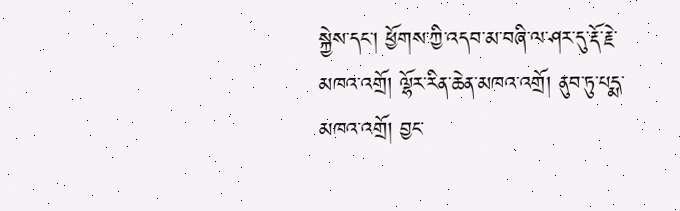སྐྱེས་དང་། ཕྱོགས་ཀྱི་འདབ་མ་བཞི་ལ་ཤར་དུ་རྡོ་རྗེ་མཁའ་འགྲོ། ལྷོར་རིན་ཆེན་མཁའ་འགྲོ། ནུབ་ཏུ་པདྨ་མཁའ་འགྲོ། བྱང་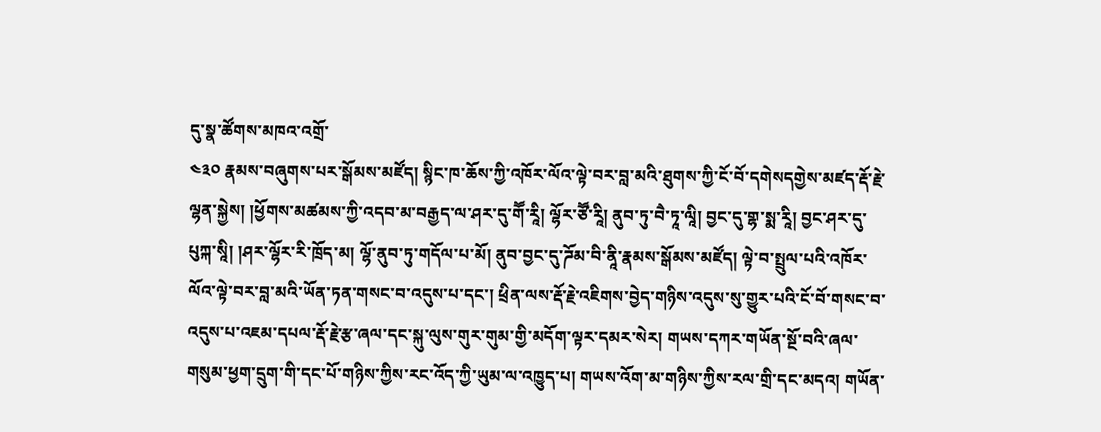དུ་སྣ་ཚོགས་མཁའ་འགྲོ་
༤༣༠ རྣམས་བཞུགས་པར་སྒོམས་མཛོད། སྙིང་ཁ་ཆོས་ཀྱི་འཁོར་ལོའ་ལྟེ་བར་བླ་མའི་ཐུགས་ཀྱི་ངོ་བོ་དགེསདགྱེས་མཛད་རྡོ་རྗེ་ལྷན་སྐྱེས། །ཕྱོགས་མཚམས་ཀྱི་འདབ་མ་བརྒྱད་ལ་ཤར་དུ་གཽ་རཱི། ལྷོར་ཙཽ་རཱི། ནུབ་ཏུ་བཻ་ཏཱ་ལཱི། བྱང་དུ་གྷ་སྨ་རཱི། བྱང་ཤར་དུ་པུཀྐ་སཱི། །ཤར་ལྷོར་རི་ཁྲོད་མ། ལྷོ་ནུབ་ཏུ་གདོལ་པ་མོ། ནུབ་བྱང་དུ་ཌོམ་བི་ནཱི་རྣམས་སྒོམས་མཛོད། ལྟེ་བ་སྤྲུལ་པའི་འཁོར་ལོའ་ལྟེ་བར་བླ་མའི་ཡོན་ཏན་གསང་བ་འདུས་པ་དང་། ཕྲིན་ལས་རྡོ་རྗེ་འཇིགས་བྱེད་གཉིས་འདུས་སུ་གྱུར་པའི་ངོ་བོ་གསང་བ་འདུས་པ་འཇམ་དཔལ་རྡོ་རྗེ་རྩ་ཞལ་དང་སྐུ་ལུས་གུར་གུམ་གྱི་མདོག་ལྟར་དམར་སེར། གཡས་དཀར་གཡོན་སྔོ་བའི་ཞལ་གསུམ་ཕྱག་དྲུག་གི་དང་པོ་གཉིས་ཀྱིས་རང་འོད་ཀྱི་ཡུམ་ལ་འཁྱུད་པ། གཡས་འོག་མ་གཉིས་ཀྱིས་རལ་གྲི་དང་མདའ། གཡོན་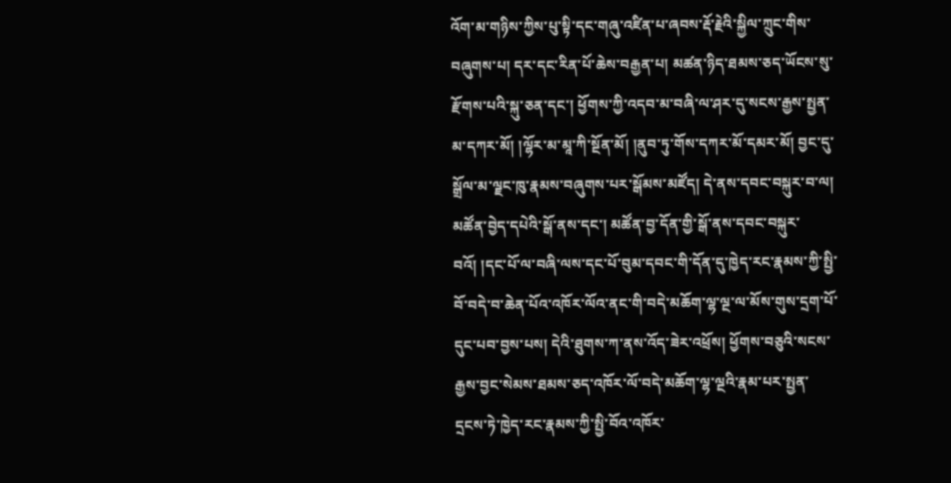འོག་མ་གཉིས་ཀྱིས་པུ་སྟི་དང་གཞུ་འཛིན་པ་ཞབས་རྡོ་རྗེའི་སྐྱིལ་ཀྲུང་གིས་བཞུགས་པ། དར་དང་རིན་པོ་ཆེས་བརྒྱན་པ། མཚན་ཉིད་ཐམས་ཅད་ཡོངས་སུ་རྫོགས་པའི་སྐུ་ཅན་དང་། ཕྱོགས་ཀྱི་འདབ་མ་བཞི་ལ་ཤར་དུ་སངས་རྒྱས་སྤྱན་མ་དཀར་མོ། །ལྷོར་མ་མཱ་ཀི་སྔོན་མོ། །ནུབ་ཏུ་གོས་དཀར་མོ་དམར་མོ། བྱང་དུ་སྒྲོལ་མ་ལྗང་ཁུ་རྣམས་བཞུགས་པར་སྒོམས་མཛོད། དེ་ནས་དབང་བསྐུར་བ་ལ། མཚོན་བྱེད་དཔེའི་སྒོ་ནས་དང་། མཚོན་བྱ་དོན་གྱི་སྒོ་ནས་དབང་བསྐུར་བའོ། །དང་པོ་ལ་བཞི་ལས་དང་པོ་བུམ་དབང་གི་དོན་དུ་ཁྱེད་རང་རྣམས་ཀྱི་སྤྱི་བོ་བདེ་བ་ཆེན་པོའ་འཁོར་ལོའ་ནང་གི་བདེ་མཆོག་ལྷ་ལྔ་ལ་མོས་གུས་དྲག་པོ་དུང་པབ་བྱས་པས། དེའི་ཐུགས་ཀ་ནས་འོད་ཟེར་འཕྲོས། ཕྱོགས་བཅུའི་སངས་རྒྱས་བྱང་སེམས་ཐམས་ཅད་འཁོར་ལོ་བདེ་མཆོག་ལྷ་ལྔའི་རྣམ་པར་སྤྱན་དྲངས་ཏེ་ཁྱེད་རང་རྣམས་ཀྱི་སྤྱི་བོའ་འཁོར་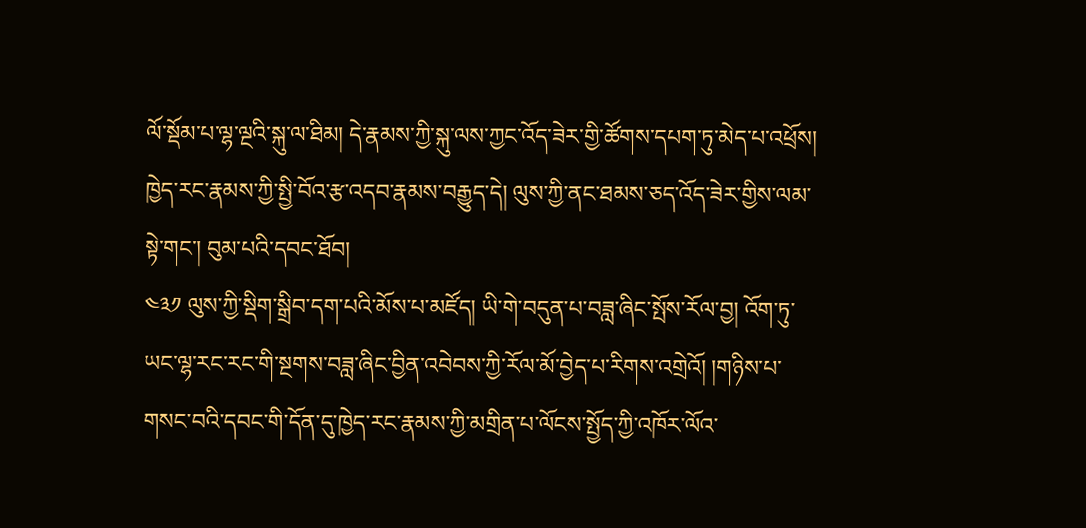ལོ་སྡོམ་པ་ལྷ་ལྔའི་སྐུ་ལ་ཐིམ། དེ་རྣམས་ཀྱི་སྐུ་ལས་ཀྱང་འོད་ཟེར་གྱི་ཚོགས་དཔག་ཏུ་མེད་པ་འཕྲོས། ཁྱེད་རང་རྣམས་ཀྱི་སྤྱི་བོའ་རྩ་འདབ་རྣམས་བརྒྱུད་དེ། ལུས་ཀྱི་ནང་ཐམས་ཅད་འོད་ཟེར་གྱིས་ལམ་སྟེ་གང་། བུམ་པའི་དབང་ཐོབ།
༤༣༡ ལུས་ཀྱི་སྡིག་སྒྲིབ་དག་པའི་མོས་པ་མཛོད། ཡི་གེ་བདུན་པ་བཟླ་ཞིང་སྤོས་རོལ་བྱ། འོག་ཏུ་ཡང་ལྷ་རང་རང་གི་སྔགས་བཟླ་ཞིང་བྱིན་འབེབས་ཀྱི་རོལ་མོ་བྱེད་པ་རིགས་འགྲེའོ། །གཉིས་པ་གསང་བའི་དབང་གི་དོན་དུ་ཁྱེད་རང་རྣམས་ཀྱི་མགྲིན་པ་ལོངས་སྤྱོད་ཀྱི་འཁོར་ལོའ་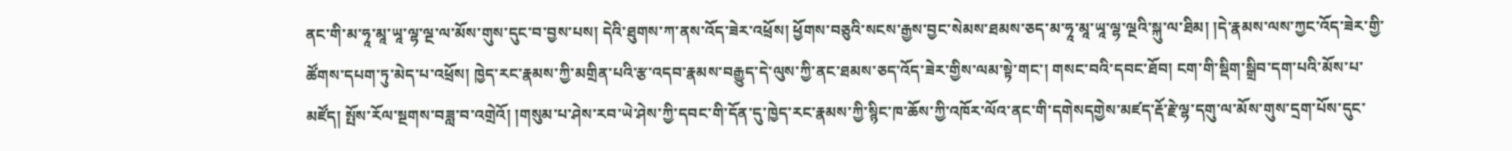ནང་གི་མ་ཧཱ་མཱ་ཡཱ་ལྷ་ལྔ་ལ་མོས་གུས་དུང་བ་བྱས་པས། དེའི་ཐུགས་ཀ་ནས་འོད་ཟེར་འཕྲོས། ཕྱོགས་བཅུའི་སངས་རྒྱས་བྱང་སེམས་ཐམས་ཅད་མ་ཧཱ་མཱ་ཡཱ་ལྷ་ལྔའི་སྐུ་ལ་ཐིམ། །དེ་རྣམས་ལས་ཀྱང་འོད་ཟེར་གྱི་ཚོགས་དཔག་ཏུ་མེད་པ་འཕྲོས། ཁྱེད་རང་རྣམས་ཀྱི་མགྲིན་པའི་རྩ་འདབ་རྣམས་བརྒྱུད་དེ་ལུས་ཀྱི་ནང་ཐམས་ཅད་འོད་ཟེར་གྱིས་ལམ་སྟེ་གང་། གསང་བའི་དབང་ཐོབ། ངག་གི་སྡིག་སྒྲིབ་དག་པའི་མོས་པ་མཛོད། སྤོས་རོལ་སྔགས་བཟླ་བ་འགྲེའོ། །གསུམ་པ་ཤེས་རབ་ཡེ་ཤེས་ཀྱི་དབང་གི་དོན་དུ་ཁྱེད་རང་རྣམས་ཀྱི་སྙིང་ཁ་ཆོས་ཀྱི་འཁོར་ལོའ་ནང་གི་དགེསདགྱེས་མཛད་རྡོ་རྗེ་ལྷ་དགུ་ལ་མོས་གུས་དྲག་པོས་དུང་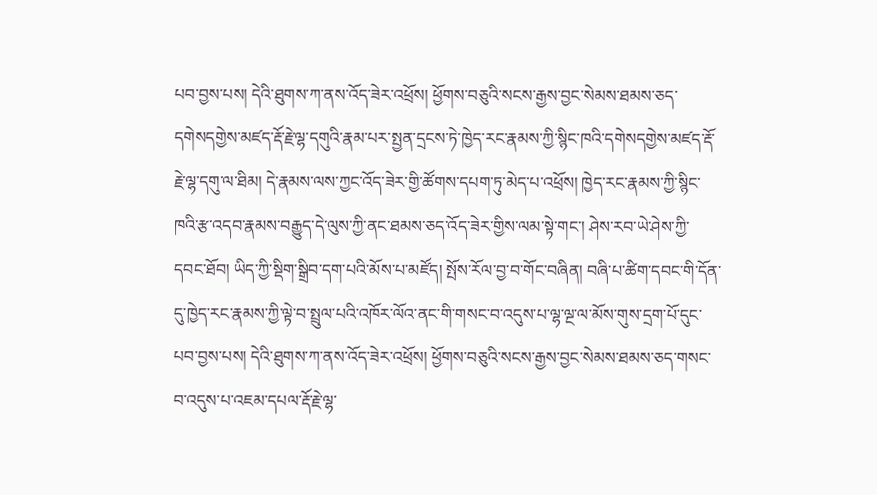པབ་བྱས་པས། དེའི་ཐུགས་ཀ་ནས་འོད་ཟེར་འཕྲོས། ཕྱོགས་བཅུའི་སངས་རྒྱས་བྱང་སེམས་ཐམས་ཅད་དགེསདགྱེས་མཛད་རྡོ་རྗེ་ལྷ་དགུའི་རྣམ་པར་སྤྱན་དྲངས་ཏེ་ཁྱེད་རང་རྣམས་ཀྱི་སྙིང་ཁའི་དགེསདགྱེས་མཛད་རྡོ་རྗེ་ལྷ་དགུ་ལ་ཐིམ། དེ་རྣམས་ལས་ཀྱང་འོད་ཟེར་གྱི་ཚོགས་དཔག་ཏུ་མེད་པ་འཕྲོས། ཁྱེད་རང་རྣམས་ཀྱི་སྙིང་ཁའི་རྩ་འདབ་རྣམས་བརྒྱུད་དེ་ལུས་ཀྱི་ནང་ཐམས་ཅད་འོད་ཟེར་གྱིས་ལམ་སྟེ་གང་། ཤེས་རབ་ཡེ་ཤེས་ཀྱི་དབང་ཐོབ། ཡིད་ཀྱི་སྡིག་སྒྲིབ་དག་པའི་མོས་པ་མཛོད། སྤོས་རོལ་བྱ་བ་གོང་བཞིན། བཞི་པ་ཚིག་དབང་གི་དོན་དུ་ཁྱེད་རང་རྣམས་ཀྱི་ལྟེ་བ་སྤྲུལ་པའི་འཁོར་ལོའ་ནང་གི་གསང་བ་འདུས་པ་ལྷ་ལྔ་ལ་མོས་གུས་དྲག་པོ་དུང་པབ་བྱས་པས། དེའི་ཐུགས་ཀ་ནས་འོད་ཟེར་འཕྲོས། ཕྱོགས་བཅུའི་སངས་རྒྱས་བྱང་སེམས་ཐམས་ཅད་གསང་བ་འདུས་པ་འཇམ་དཔལ་རྡོ་རྗེ་ལྷ་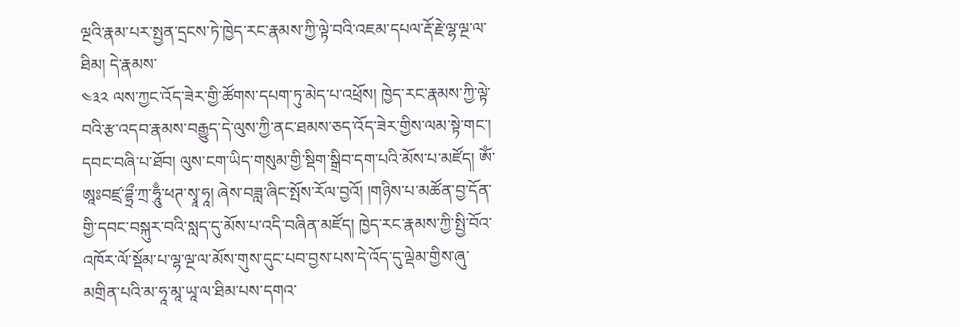ལྔའི་རྣམ་པར་སྤྱན་དྲངས་ཏེ་ཁྱེད་རང་རྣམས་ཀྱི་ལྟེ་བའི་འཇམ་དཔལ་རྡོ་རྗེ་ལྷ་ལྔ་ལ་ཐིམ། དེ་རྣམས་
༤༣༢ ལས་ཀྱང་འོད་ཟེར་གྱི་ཚོགས་དཔག་ཏུ་མེད་པ་འཕྲོས། ཁྱེད་རང་རྣམས་ཀྱི་ལྟེ་བའི་རྩ་འདབ་རྣམས་བརྒྱུད་དེ་ལུས་ཀྱི་ནང་ཐམས་ཅད་འོད་ཟེར་གྱིས་ལམ་སྟེ་གང་། དབང་བཞི་པ་ཐོབ། ལུས་ངག་ཡིད་གསུམ་གྱི་སྡིག་སྒྲིབ་དག་པའི་མོས་པ་མཛོད། ༀ་ཨཱཿབཛྲ་ཌྷྲྀ་ཀྲ་ཧཱུྃ་ཕཊ་སྭཱ་ཧཱ། ཞེས་བཟླ་ཞིང་སྤོས་རོལ་བྱའོ། །གཉིས་པ་མཚོན་བྱ་དོན་གྱི་དབང་བསྐུར་བའི་སླད་དུ་མོས་པ་འདི་བཞིན་མཛོད། ཁྱེད་རང་རྣམས་ཀྱི་སྤྱི་བོའ་འཁོར་ལོ་སྡོམ་པ་ལྷ་ལྔ་ལ་མོས་གུས་དུང་པབ་བྱས་པས་དེ་འོད་དུ་ལྡེམ་གྱིས་ཞུ་མགྲིན་པའི་མ་ཧཱ་མཱ་ཡཱ་ལ་ཐིམ་པས་དགའ་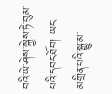བའི་ཡེ་ཤེས་སྐྱེས་ཏེ་བུམ་པའི་དབང་ཐོབ། ཡང་མགྲིན་པའི་སྒྱུ་མ་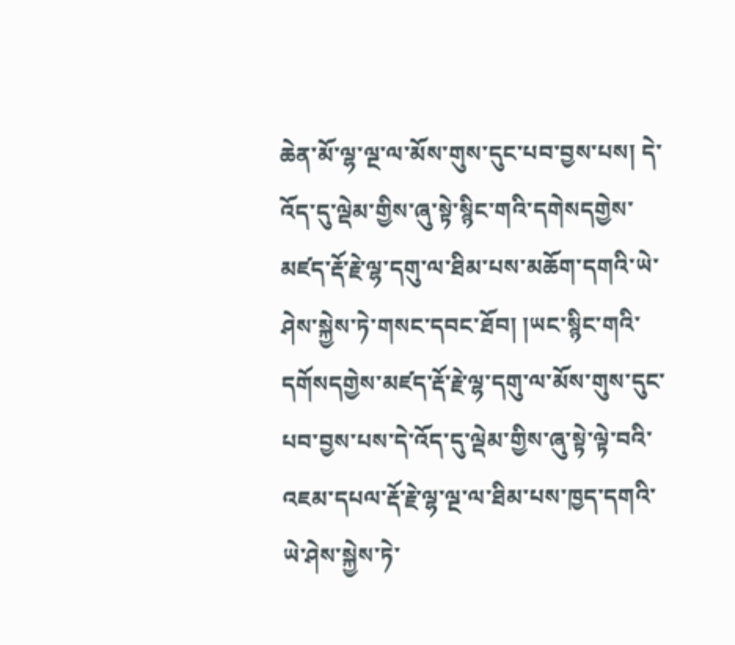ཆེན་མོ་ལྷ་ལྔ་ལ་མོས་གུས་དུང་པབ་བྱས་པས། དེ་འོད་དུ་ལྡེམ་གྱིས་ཞུ་སྟེ་སྙིང་གའི་དགེསདགྱེས་མཛད་རྡོ་རྗེ་ལྷ་དགུ་ལ་ཐིམ་པས་མཆོག་དགའི་ཡེ་ཤེས་སྐྱེས་ཏེ་གསང་དབང་ཐོབ། །ཡང་སྙིང་གའི་དགོསདགྱེས་མཛད་རྡོ་རྗེ་ལྷ་དགུ་ལ་མོས་གུས་དུང་པབ་བྱས་པས་དེ་འོད་དུ་ལྡེམ་གྱིས་ཞུ་སྟེ་ལྟེ་བའི་འཇམ་དཔལ་རྡོ་རྗེ་ལྷ་ལྔ་ལ་ཐིམ་པས་ཁྱད་དགའི་ཡེ་ཤེས་སྐྱེས་ཏེ་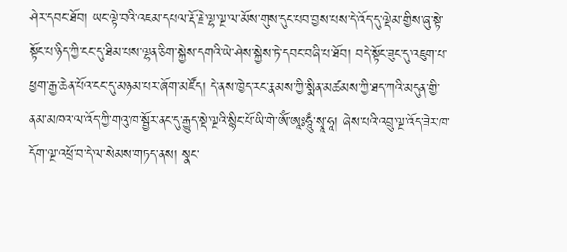ཤེར་དབང་ཐོབ། ཡང་ལྟེ་བའི་འཇམ་དཔལ་རྡོ་རྗེ་ལྷ་ལྔ་ལ་མོས་གུས་དུང་པབ་བྱས་པས་དེ་འོད་དུ་ལྡེམ་གྱིས་ཞུ་སྟེ་སྟོང་པ་ཉིད་ཀྱི་ངང་དུ་ཐིམ་པས་ལྷན་ཅིག་སྐྱེས་དགའི་ཡེ་ཤེས་སྐྱེས་ཏེ་དབང་བཞི་པ་ཐོབ། བདེ་སྟོང་ཟུང་དུ་འཇུག་པ་ཕྱག་རྒྱ་ཆེན་པོའ་ངང་དུ་མཉམ་པར་ཞོག་མཛོད། དེ་ནས་ཁྱེད་རང་རྣམས་ཀྱི་སྨིན་མཚམས་ཀྱི་ཐད་ཀའི་མདུན་གྱི་ནམ་མཁའ་ལ་འོད་ཀྱི་གའུ་ཁ་སྦྱོར་ནང་དུ་རྒྱུད་སྡེ་ལྔའི་སྙིང་པོ་ཡི་གེ་ༀ་ཨཱཿཧཱུྃ་སྭཱ་ཧཱ། ཞེས་པའི་འབྲུ་ལྔ་འོད་ཟེར་ཁ་དོག་ལྔ་འཕྲོ་བ་དེ་ལ་སེམས་གཏད་ནས། སྣང་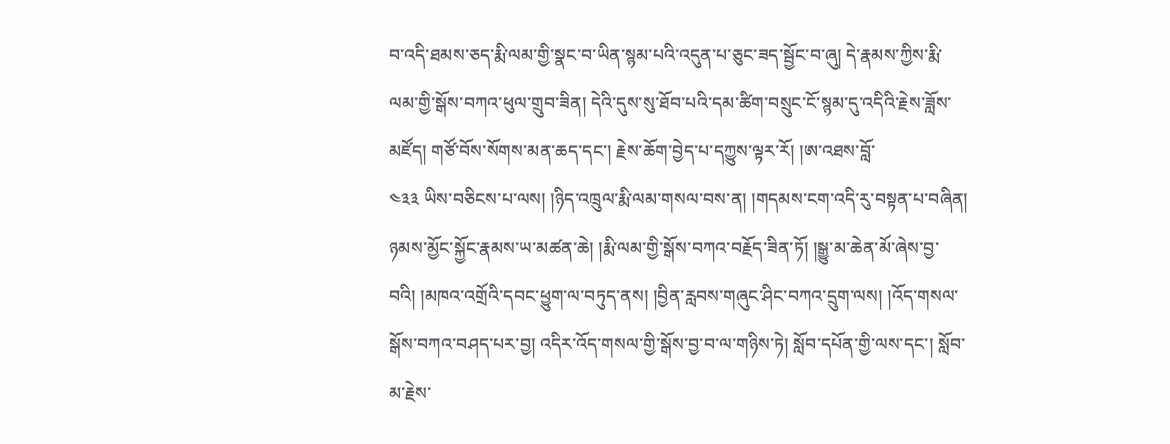བ་འདི་ཐམས་ཅད་རྨི་ལམ་གྱི་སྣང་བ་ཡིན་སྙམ་པའི་འདུན་པ་ཅུང་ཟད་སྦྱོང་བ་ཞུ། དེ་རྣམས་ཀྱིས་རྨི་ལམ་གྱི་སྒོས་བཀའ་ཕུལ་གྲུབ་ཟིན། དེའི་དུས་སུ་ཐོབ་པའི་དམ་ཚིག་བསྲུང་ངོ་སྙམ་དུ་འདིའི་རྗེས་ཟློས་མཛོད། གཙོ་བོས་སོགས་མན་ཆད་དང་། རྗེས་ཆོག་བྱེད་པ་དཀྱུས་ལྟར་རོ། །ཨ་འཐས་བློ་
༤༣༣ ཡིས་བཅིངས་པ་ལས། །ཉིད་འཁྲུལ་རྨི་ལམ་གསལ་བས་ན། །གདམས་ངག་འདི་རུ་བསྟན་པ་བཞིན། ཉམས་མྱོང་སྐྱོང་རྣམས་ཡ་མཚན་ཆེ། །རྨི་ལམ་གྱི་སྒོས་བཀའ་བརྗོད་ཟིན་ཏོ། །སྒྱུ་མ་ཆེན་མོ་ཞེས་བྱ་བའི། །མཁའ་འགྲོའི་དབང་ཕྱུག་ལ་བཏུད་ནས། །བྱིན་རླབས་གཞུང་ཤིང་བཀའ་དྲུག་ལས། །འོད་གསལ་སྒོས་བཀའ་བཤད་པར་བྱ། འདིར་འོད་གསལ་གྱི་སྒོས་བྱ་བ་ལ་གཉིས་ཏེ། སློབ་དཔོན་གྱི་ལས་དང་། སློབ་མ་རྗེས་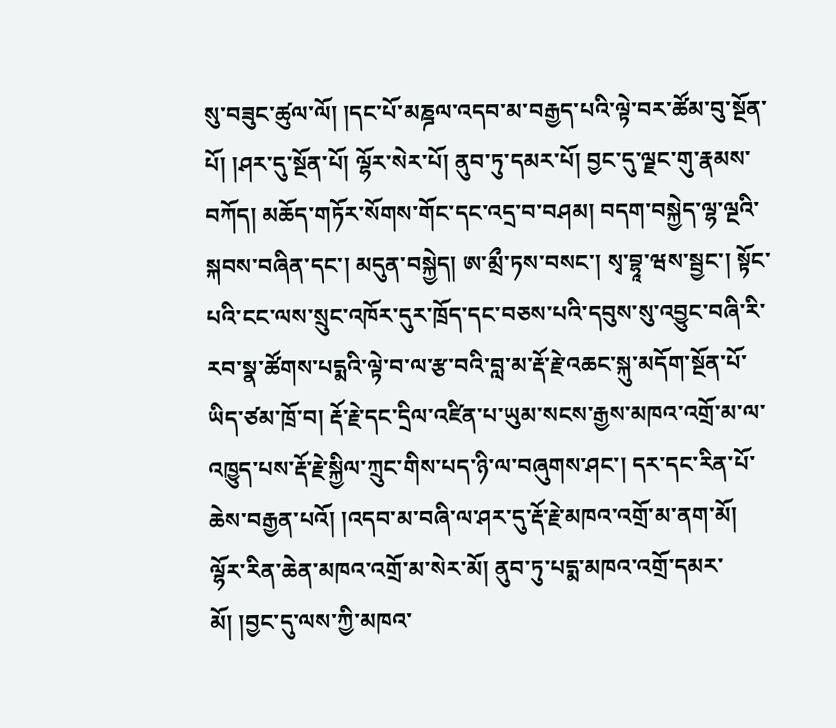སུ་བཟུང་ཚུལ་ལོ། །དང་པོ་མཎྜལ་འདབ་མ་བརྒྱད་པའི་ལྟེ་བར་ཚོམ་བུ་སྔོན་པོ། །ཤར་དུ་སྔོན་པོ། ལྷོར་སེར་པོ། ནུབ་ཏུ་དམར་པོ། བྱང་དུ་ལྗང་གུ་རྣམས་བཀོད། མཆོད་གཏོར་སོགས་གོང་དང་འདྲ་བ་བཤམ། བདག་བསྐྱེད་ལྷ་ལྔའི་སྐབས་བཞིན་དང་། མདུན་བསྐྱེད། ཨ་མྲྀ་ཏས་བསང་། སྭ་བྷཱ་ཝས་སྦྱང་། སྟོང་པའི་ངང་ལས་སྲུང་འཁོར་དུར་ཁྲོད་དང་བཅས་པའི་དབུས་སུ་འབྱུང་བཞི་རི་རབ་སྣ་ཚོགས་པདྨའི་ལྟེ་བ་ལ་རྩ་བའི་བླ་མ་རྡོ་རྗེ་འཆང་སྐུ་མདོག་སྔོན་པོ་ཡིད་ཙམ་ཁྲོ་བ། རྡོ་རྗེ་དང་དྲིལ་འཛིན་པ་ཡུམ་སངས་རྒྱས་མཁའ་འགྲོ་མ་ལ་འཁྱུད་པས་རྡོ་རྗེ་སྐྱིལ་ཀྲུང་གིས་པད་ཉི་ལ་བཞུགས་ཤང་། དར་དང་རིན་པོ་ཆེས་བརྒྱན་པའོ། །འདབ་མ་བཞི་ལ་ཤར་དུ་རྡོ་རྗེ་མཁའ་འགྲོ་མ་ནག་མོ། ལྷོར་རིན་ཆེན་མཁའ་འགྲོ་མ་སེར་མོ། ནུབ་ཏུ་པདྨ་མཁའ་འགྲོ་དམར་མོ། །བྱང་དུ་ལས་ཀྱི་མཁའ་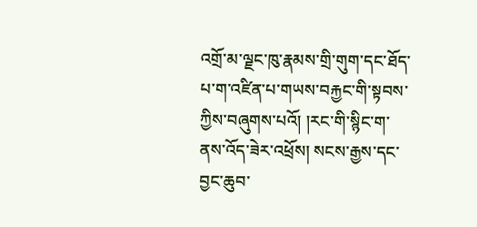འགྲོ་མ་ལྗང་ཁུ་རྣམས་གྲི་གུག་དང་ཐོད་པ་ག་འཛིན་པ་གཡས་བརྐྱང་གི་སྟབས་ཀྱིས་བཞུགས་པའོ། །རང་གི་སྙིང་ག་ནས་འོད་ཟེར་འཕྲོས། སངས་རྒྱས་དང་བྱང་ཆུབ་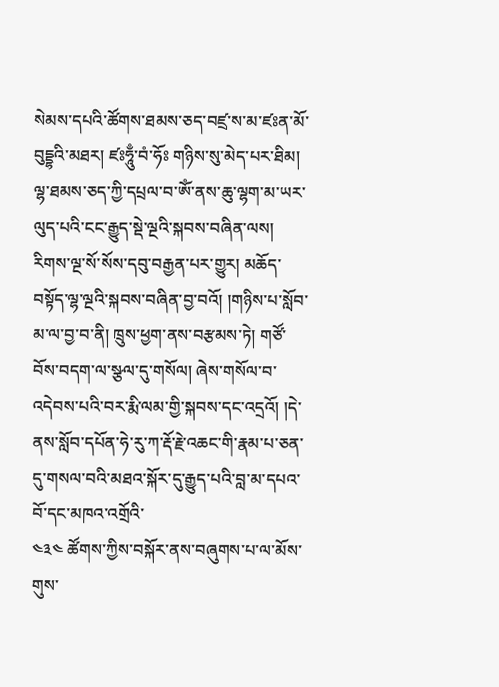སེམས་དཔའི་ཚོགས་ཐམས་ཅད་བཛྲ་ས་མ་ཛཿན་མོ་བུདྡྷའི་མཐར། ཛཿཧཱུྃ་བཾ་ཧོཿ གཉིས་སུ་མེད་པར་ཐིམ། ལྷ་ཐམས་ཅད་ཀྱི་དཔྲལ་བ་ༀ་ནས་ཆུ་ལྷག་མ་ཡར་ལུད་པའི་ངང་རྒྱུད་སྡེ་ལྔའི་སྐབས་བཞིན་ལས། རིགས་ལྔ་སོ་སོས་དབུ་བརྒྱན་པར་གྱུར། མཆོད་བསྟོད་ལྷ་ལྔའི་སྐབས་བཞིན་བྱ་བའོ། །གཉིས་པ་སློབ་མ་ལ་བྱ་བ་ནི། ཁྲུས་ཕྱག་ནས་བརྩམས་ཏེ། གཙོ་བོས་བདག་ལ་སྩལ་དུ་གསོལ། ཞེས་གསོལ་བ་འདེབས་པའི་བར་རྨི་ལམ་གྱི་སྐབས་དང་འདྲའོ། །དེ་ནས་སློབ་དཔོན་ཧེ་རུ་ཀ་རྡོ་རྗེ་འཆང་གི་རྣམ་པ་ཅན་དུ་གསལ་བའི་མཐའ་སྐོར་དུ་རྒྱུད་པའི་བླ་མ་དཔའ་བོ་དང་མཁའ་འགྲོའི་
༤༣༤ ཚོགས་ཀྱིས་བསྐོར་ནས་བཞུགས་པ་ལ་མོས་གུས་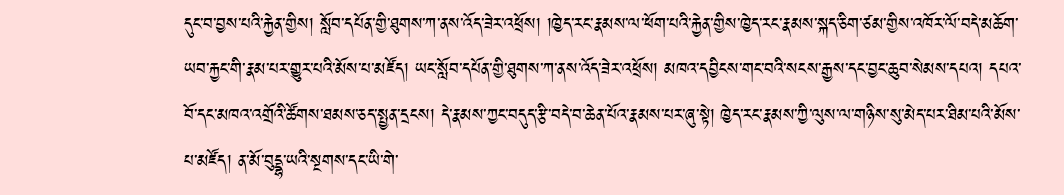དུང་བ་བྱས་པའི་རྐྱེན་གྱིས། སློབ་དཔོན་གྱི་ཐུགས་ཀ་ནས་འོད་ཟེར་འཕྲོས། །ཁྱེད་རང་རྣམས་ལ་ཕོག་པའི་རྐྱེན་གྱིས་ཁྱེད་རང་རྣམས་སྐད་ཅིག་ཙམ་གྱིས་འཁོར་ལོ་བདེ་མཆོག་ཡབ་རྐྱང་གི་རྣམ་པར་གྱུར་པའི་མོས་པ་མཛོད། ཡང་སློབ་དཔོན་གྱི་ཐུགས་ཀ་ནས་འོད་ཟེར་འཕྲོས། མཁའ་དབྱིངས་གང་བའི་སངས་རྒྱས་དང་བྱང་ཆུབ་སེམས་དཔའ། དཔའ་བོ་དང་མཁའ་འགྲོའི་ཚོགས་ཐམས་ཅད་སྤྱན་དྲངས། དེ་རྣམས་ཀྱང་བདུད་རྩི་བདེ་བ་ཆེན་པོའ་རྣམས་པར་ཞུ་སྟེ། ཁྱེད་རང་རྣམས་ཀྱི་ལུས་ལ་གཉིས་སུ་མེད་པར་ཐིམ་པའི་མོས་པ་མཛོད། ན་མོ་བུདྡྷ་ཡའི་སྔགས་དང་ཡི་གེ་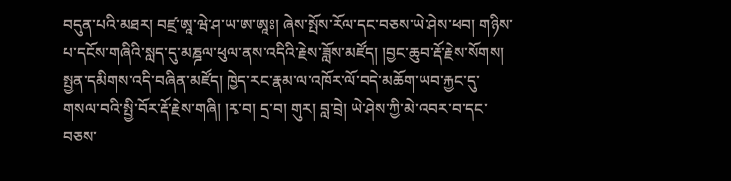བདུན་པའི་མཐར། བཛྲ་ཨཱ་ཝེ་ཤ་ཡ་ཨ་ཨཱཿ། ཞེས་སྤོས་རོལ་དང་བཅས་ཡེ་ཤེས་ཕབ། གཉིས་པ་དངོས་གཞིའི་སླད་དུ་མཎྜལ་ཕུལ་ནས་འདིའི་རྗེས་ཟློས་མཛོད། །བྱང་ཆུབ་རྡོ་རྗེས་སོགས། སྤྱན་དམིགས་འདི་བཞིན་མཛོད། ཁྱེད་རང་རྣམ་ལ་འཁོར་ལོ་བདེ་མཆོག་ཡབ་རྐྱང་དུ་གསལ་བའི་སྤྱི་བོར་རྡོ་རྗེས་གཞི། །རྭ་བ། དྲ་བ། གུར། བླ་བྲེ། ཡེ་ཤེས་ཀྱི་མེ་འབར་བ་དང་བཅས་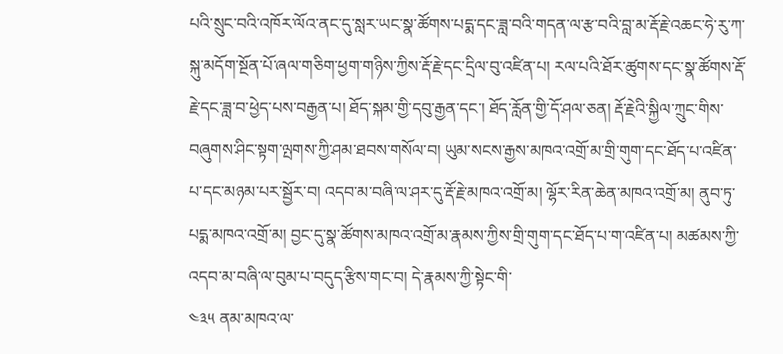པའི་སྲུང་བའི་འཁོར་ལོའ་ནང་དུ་སླར་ཡང་སྣ་ཚོགས་པདྨ་དང་ཟླ་བའི་གདན་ལ་རྩ་བའི་བླ་མ་རྡོ་རྗེ་འཆང་ཧེ་རུ་ཀ་སྐུ་མདོག་སྔོན་པོ་ཞལ་གཅིག་ཕྱག་གཉིས་ཀྱིས་རྡོ་རྗེ་དང་དྲིལ་བུ་འཛིན་པ། རལ་པའི་ཐོར་ཚུགས་དང་སྣ་ཚོགས་རྡོ་རྗེ་དང་ཟླ་བ་ཕྱེད་པས་བརྒྱན་པ། ཐོད་སྐམ་གྱི་དབུ་རྒྱན་དང་། ཐོད་རློན་གྱི་དོ་ཤལ་ཅན། རྡོ་རྗེའི་སྐྱིལ་ཀྲུང་གིས་བཞུགས་ཤིང་སྟག་ལྤགས་ཀྱི་ཤམ་ཐབས་གསོལ་བ། ཡུམ་སངས་རྒྱས་མཁའ་འགྲོ་མ་གྲི་གུག་དང་ཐོད་པ་འཛིན་པ་དང་མཉམ་པར་སྦྱོར་བ། འདབ་མ་བཞི་ལ་ཤར་དུ་རྡོ་རྗེ་མཁའ་འགྲོ་མ། ལྷོར་རིན་ཆེན་མཁའ་འགྲོ་མ། ནུབ་ཏུ་པདྨ་མཁའ་འགྲོ་མ། བྱང་དུ་སྣ་ཚོགས་མཁའ་འགྲོ་མ་རྣམས་ཀྱིས་གྲི་གུག་དང་ཐོད་པ་ག་འཛིན་པ། མཚམས་ཀྱི་འདབ་མ་བཞི་ལ་བུམ་པ་བདུད་རྩིས་གང་བ། དེ་རྣམས་ཀྱི་སྟེང་གི་
༤༣༥ ནམ་མཁའ་ལ་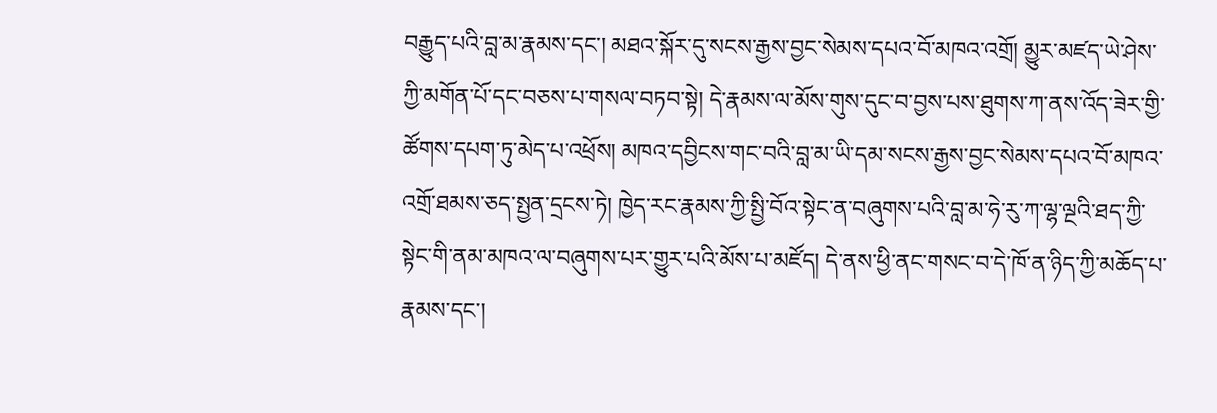བརྒྱུད་པའི་བླ་མ་རྣམས་དང་། མཐའ་སྐོར་དུ་སངས་རྒྱས་བྱང་སེམས་དཔའ་བོ་མཁའ་འགྲོ། མྱུར་མཛད་ཡེ་ཤེས་ཀྱི་མགོན་པོ་དང་བཅས་པ་གསལ་བཏབ་སྟེ། དེ་རྣམས་ལ་མོས་གུས་དུང་བ་བྱས་པས་ཐུགས་ཀ་ནས་འོད་ཟེར་གྱི་ཚོགས་དཔག་ཏུ་མེད་པ་འཕྲོས། མཁའ་དབྱིངས་གང་བའི་བླ་མ་ཡི་དམ་སངས་རྒྱས་བྱང་སེམས་དཔའ་བོ་མཁའ་འགྲོ་ཐམས་ཅད་སྤྱན་དྲངས་ཏེ། ཁྱེད་རང་རྣམས་ཀྱི་སྤྱི་བོའ་སྟེང་ན་བཞུགས་པའི་བླ་མ་ཧེ་རུ་ཀ་ལྷ་ལྔའི་ཐད་ཀྱི་སྟེང་གི་ནམ་མཁའ་ལ་བཞུགས་པར་གྱུར་པའི་མོས་པ་མཛོད། དེ་ནས་ཕྱི་ནང་གསང་བ་དེ་ཁོ་ན་ཉིད་ཀྱི་མཆོད་པ་རྣམས་དང་།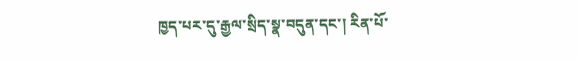ཁྱད་པར་དུ་རྒྱལ་སྲིད་སྣ་བདུན་དང་། རིན་པོ་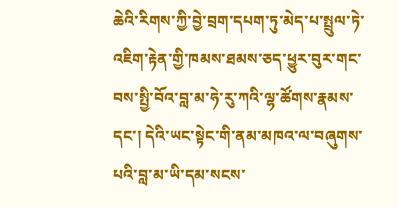ཆེའི་རིགས་ཀྱི་བྱེ་བྲག་དཔག་ཏུ་མེད་པ་སྤྲུལ་ཏེ་འཇིག་རྟེན་གྱི་ཁམས་ཐམས་ཅད་ཕྱུར་བུར་གང་བས་སྤྱི་བོའ་བླ་མ་ཧེ་རུ་ཀའི་ལྷ་ཚོགས་རྣམས་དང་། དེའི་ཡང་སྟེང་གི་ནམ་མཁའ་ལ་བཞུགས་པའི་བླ་མ་ཡི་དམ་སངས་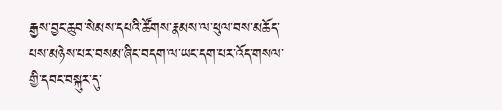རྒྱས་བྱང་ཆུབ་སེམས་དཔའི་ཚོགས་རྣམས་ལ་ཕུལ་བས་མཆོད་པས་མཉེས་པར་བསམ་ཞིང་བདག་ལ་ཡང་དག་པར་འོད་གསལ་གྱི་དབང་བསྐུར་དུ་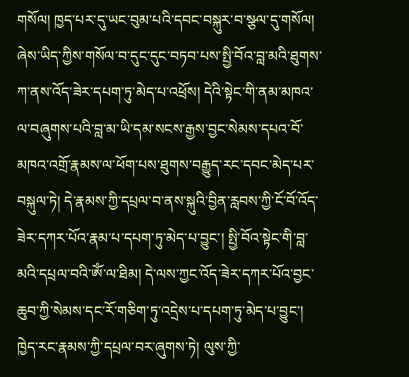གསོལ། ཁྱད་པར་དུ་ཡང་བུམ་པའི་དབང་བསྐུར་བ་སྩལ་དུ་གསོལ། ཞེས་ཡིད་ཀྱིས་གསོལ་བ་དུང་དུང་བཏབ་པས་སྤྱི་བོའ་བླ་མའི་ཐུགས་ཀ་ནས་འོད་ཟེར་དཔག་ཏུ་མེད་པ་འཕྲོས། དེའི་སྟེང་གི་ནམ་མཁའ་ལ་བཞུགས་པའི་བླ་མ་ཡི་དམ་སངས་རྒྱས་བྱང་སེམས་དཔའ་བོ་མཁའ་འགྲོ་རྣམས་ལ་ཕོག་པས་ཐུགས་བརྒྱུད་རང་དབང་མེད་པར་བསྐུལ་ཏེ། དེ་རྣམས་ཀྱི་དཔྲལ་བ་ནས་སྐུའི་བྱིན་རླབས་ཀྱི་ངོ་བོ་འོད་ཟེར་དཀར་པོའ་རྣམ་པ་དཔག་ཏུ་མེད་པ་བྱུང་། སྤྱི་བོའ་སྟེང་གི་བླ་མའི་དཔྲལ་བའི་ༀ་ལ་ཐིམ། དེ་ལས་ཀྱང་འོད་ཟེར་དཀར་པོའ་བྱང་ཆུབ་ཀྱི་སེམས་དང་རོ་གཅིག་ཏུ་འདྲེས་པ་དཔག་ཏུ་མེད་པ་བྱུང་། ཁྱེད་རང་རྣམས་ཀྱི་དཔྲལ་བར་ཞུགས་ཏེ། ལུས་ཀྱི་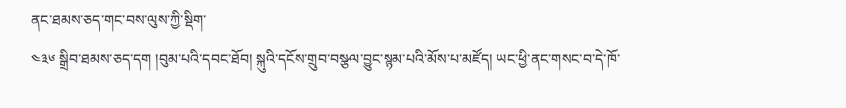ནང་ཐམས་ཅད་གང་བས་ལུས་ཀྱི་སྡིག་
༤༣༦ སྒྲིབ་ཐམས་ཅད་དག །བུམ་པའི་དབང་ཐོབ། སྐུའི་དངོས་གྲུབ་བསྩལ་བྱུང་སྙམ་པའི་མོས་པ་མཛོད། ཡང་ཕྱི་ནང་གསང་བ་དེ་ཁོ་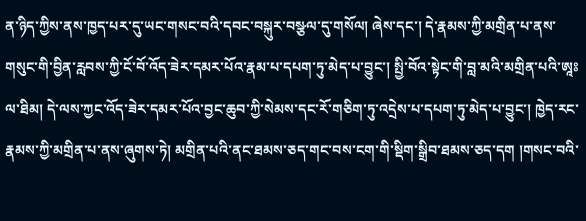ན་ཉིད་ཀྱིས་ནས་ཁྱད་པར་དུ་ཡང་གསང་བའི་དབང་བསྐུར་བསྩལ་དུ་གསོལ། ཞེས་དང་། དེ་རྣམས་ཀྱི་མགྲིན་པ་ནས་གསུང་གི་བྱིན་རླབས་ཀྱི་ངོ་བོ་འོད་ཟེར་དམར་པོའ་རྣམ་པ་དཔག་ཏུ་མེད་པ་བྱུང་། སྤྱི་བོའ་སྟེང་གི་བླ་མའི་མགྲིན་པའི་ཨཱཿལ་ཐིམ། དེ་ལས་ཀྱང་འོད་ཟེར་དམར་པོའ་བྱང་ཆུབ་ཀྱི་སེམས་དང་རོ་གཅིག་ཏུ་འདྲེས་པ་དཔག་ཏུ་མེད་པ་བྱུང་། ཁྱེད་རང་རྣམས་ཀྱི་མགྲིན་པ་ནས་ཞུགས་ཏེ། མགྲིན་པའི་ནང་ཐམས་ཅད་གང་བས་ངག་གི་སྡིག་སྒྲིབ་ཐམས་ཅད་དག །གསང་བའི་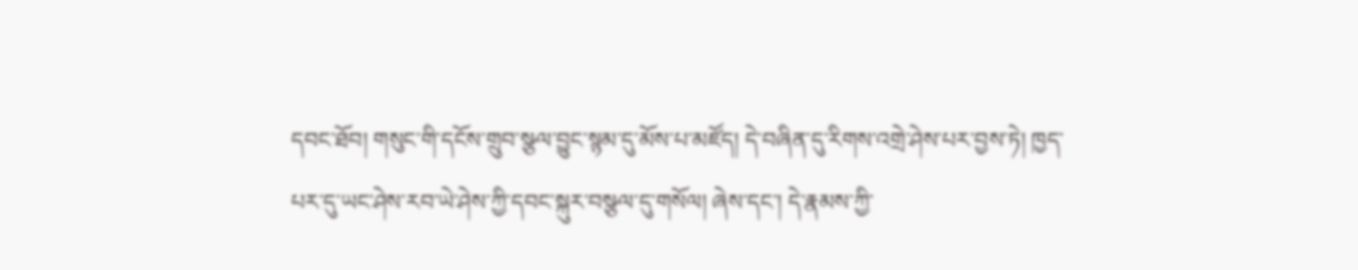དབང་ཐོབ། གསུང་གི་དངོས་གྲུབ་སྩལ་བྱུང་སྙམ་དུ་མོས་པ་མཛོད། དེ་བཞིན་དུ་རིགས་འགྲེ་ཤེས་པར་བྱས་ཏེ། ཁྱད་པར་དུ་ཡང་ཤེས་རབ་ཡེ་ཤེས་ཀྱི་དབང་སྐུར་བསྩལ་དུ་གསོལ། ཞེས་དང་། དེ་རྣམས་ཀྱི་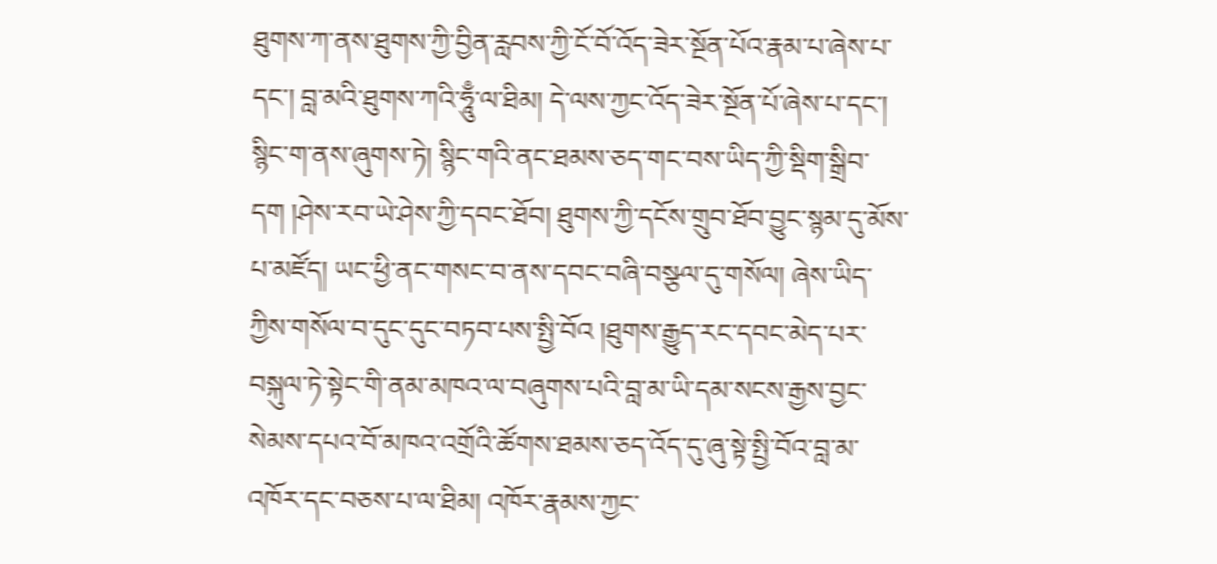ཐུགས་ཀ་ནས་ཐུགས་ཀྱི་བྱིན་རླབས་ཀྱི་ངོ་བོ་འོད་ཟེར་སྔོན་པོའ་རྣམ་པ་ཞེས་པ་དང་། བླ་མའི་ཐུགས་ཀའི་ཧཱུྃ་ལ་ཐིམ། དེ་ལས་ཀྱང་འོད་ཟེར་སྔོན་པོ་ཞེས་པ་དང་། སྙིང་ག་ནས་ཞུགས་ཏེ། སྙིང་གའི་ནང་ཐམས་ཅད་གང་བས་ཡིད་ཀྱི་སྡིག་སྒྲིབ་དག །ཤེས་རབ་ཡེ་ཤེས་ཀྱི་དབང་ཐོབ། ཐུགས་ཀྱི་དངོས་གྲུབ་ཐོབ་བྱུང་སྙམ་དུ་མོས་པ་མཛོད། ཡང་ཕྱི་ནང་གསང་བ་ནས་དབང་བཞི་བསྩལ་དུ་གསོལ། ཞེས་ཡིད་ཀྱིས་གསོལ་བ་དུང་དུང་བཏབ་པས་སྤྱི་བོའ །ཐུགས་རྒྱུད་རང་དབང་མེད་པར་བསྐུལ་ཏེ་སྟེང་གི་ནམ་མཁའ་ལ་བཞུགས་པའི་བླ་མ་ཡི་དམ་སངས་རྒྱས་བྱང་སེམས་དཔའ་བོ་མཁའ་འགྲོའི་ཚོགས་ཐམས་ཅད་འོད་དུ་ཞུ་སྟེ་སྤྱི་བོའ་བླ་མ་འཁོར་དང་བཅས་པ་ལ་ཐིམ། འཁོར་རྣམས་ཀྱང་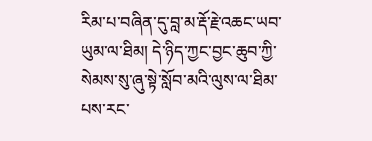རིམ་པ་བཞིན་དུ་བླ་མ་རྡོ་རྗེ་འཆང་ཡབ་ཡུམ་ལ་ཐིམ། དེ་ཉིད་ཀྱང་བྱང་ཆུབ་ཀྱི་སེམས་སུ་ཞུ་སྟེ་སློབ་མའི་ལུས་ལ་ཐིམ་པས་རང་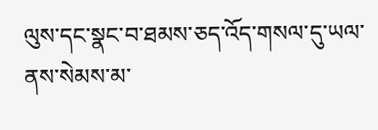ལུས་དང་སྣང་བ་ཐམས་ཅད་འོད་གསལ་དུ་ཡལ་ནས་སེམས་མ་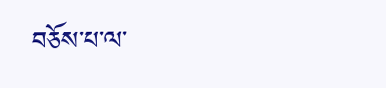བཅོས་པ་ལ་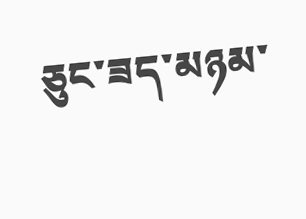ཅུང་ཟད་མཉམ་